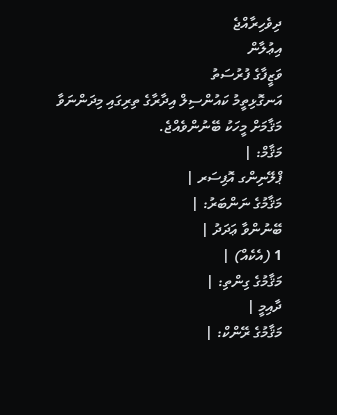ދިވެހިރާއްޖެ
އިޢުލާން
ވަޒީފާގެ ފުރުސަތު
އަނގޮޅިތީމު ކައުންސިލް އިދާރާގެ ތިރިގައި މިދަންނަވާ މަޤާމަށް މީހަކު ބޭނުންވެއްޖެ.
މަޤާމް: |
ޕްލޭނިންގ އޮފިސަރ |
މަޤާމުގެ ނަންބަރު: |
ބޭނުންވާ ޢަދަދު |
1 (އެކެއް) |
މަޤާމުގެ ގިންތި: |
ދާއިމީ |
މަޤާމުގެ ރޭންކް: |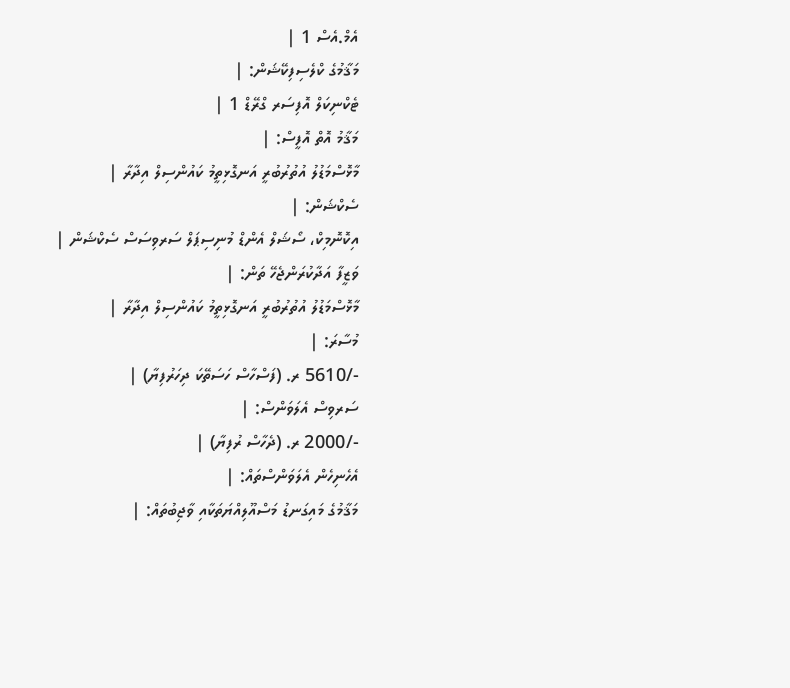އެމް.އެސް 1 |
މަޤާމުގެ ކްލެސިފިކޭޝަން: |
ޓެކްނިކަލް އޮފިސަރ ގްރޭޑް 1 |
މަޤާމު އޮތް އޮފީސް: |
މާޅޮސްމަޑުލު އުތުރުބުރީ އަނގޮޅިތީމު ކައުންސިލް އިދާރާ |
ސެކްޝަން: |
އިކޮނޮމިކް، ސޯޝަލް އެންޑް މުނިސިޕަލް ސަރވިސަސް ސެކްޝަން |
ވަޒީފާ އަދާކުރަންޖެހޭ ތަން: |
މާޅޮސްމަޑުލު އުތުރުބުރީ އަނގޮޅިތީމު ކައުންސިލް އިދާރާ |
މުސާރަ: |
-/5610 ރ. (ފަސްހާސް ހަސަތޭކަ ދިހަރުފިޔާ) |
ސަރވިސް އެލަވަންސް: |
-/2000 ރ. (ދެހާސް ރުފިޔާ) |
އެހެނިހެން އެލަވަންސްތައް: |
މަޤާމުގެ މައިގަނޑު މަސްއޫލިއްޔަތަކާއި ވާޖިބުތައް: |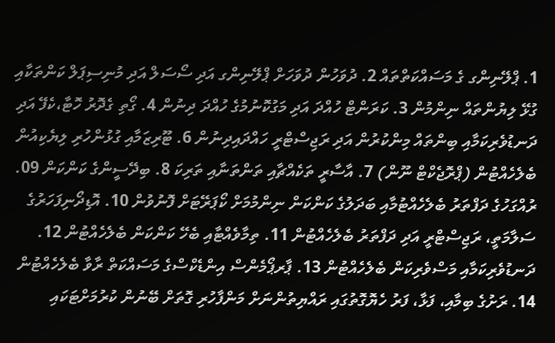1. ޕްލޭނިންގ ގެ މަސައްކަތްތައް 2. ދުވަހުން ދުވަހަށް ޕްލޭނިންގ އަދި ސޯސަލް އަދި މުނިސިޕަލް ކަންތަކާއި ގުޅޭ ލިޔުންތައް ނިންމުން 3. ކަރަންޓް ހުއްދަ އަދި މަގުކޮނުމުގެ ހުއްދަ ދިނުން 4. ގޯތި ގެދޮރު ހޮޓާ،ކެފޭ އަދި ދަނޑުވެރިކަމާއި ބިންތައް މިންކުރުން އަދި ރަޖިސްޓްރީ ހައްދައިދިނުން 6. ޓޫރިޒަމާއި ގުޅުންހުރި ލިޔެކިއުން ބެލެހެއްޓުން (ޕްރޮޖެކްޓް ނޫން) 7. އާސާރީ ތަކެއްޗާއި ތަންތަނާއި ތަރިކަ 8. ބިދޭސީންގެ ކަންކަން 09. ރުއްގަހުގެ ދަފްތަރު ބެލެހެއްޓުމާއި ބަދަލުގެ ކަންކަން ނިންމުމަށް ކޯޕަރޭޓަށް ފޮނުވުން 10. އޮޑިދޯނިފަހަރުގެ ސަލާމަތީ، ރަޖިސްޓްރީ އަދި ދަފްތަރު ބެލެހެއްޓުން 11. ތިމާވެއްޓާއި ބެހޭ ކަންކަން ބެލެހެއްޓުން 12. ދަނޑުވެރިކަމާއި މަސްވެރިކަން ބެލެހެއްޓުން 13. ޕާރޕޯމެންސް އިންޑެކްސްގެ މަސައްކަތް ރާވާ ބެލެހެއްޓުން 14. ރަށުގެ ބިމާއި، ފަޅާ، ފަރު ހެޔޮގޮތުގައި ރައްޔިތުންނަށް މަންފާހުރި ގޮތަށް ބޭނުން ކުރުމަށްޓަކައި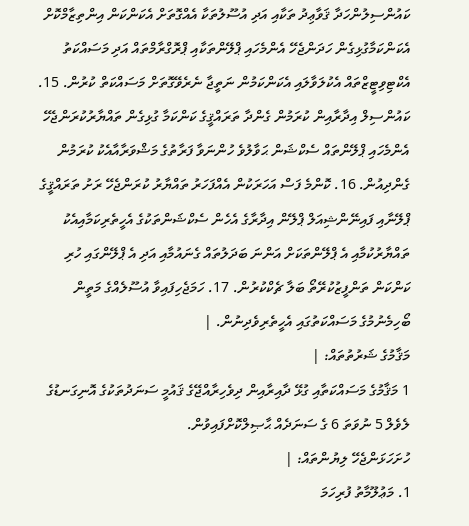ކައުންސިލުންހަދާ ޤަވާޢިދު ތަކާއި އަދި އުސޫލުތަކާ އެއްގޮތަށް އެކަންކަން އިންތިޒާމްކޮށް އެކަންކަމާގުޅިގެން ހަދަންޖެހޭ އެންމެހައި ޕްލޭންތަކާއި ޕްރޮގްރާމްތައް އަދި މަސައްކަތު އެކްޓިވިޓީޒްތައް އެކުލަވާލައި އެކަންކަމުން ނަތީޖާ ނެރެވޭގޮތަށް މަސައްކަތް ކުރުން. 15. ކައުންސިލް އިދާރާއިން ކުރަމުން ގެންދާ ތަރައްޤީގެ ކަންކަމާ ގުޅިގެން ތައްޔާރުކުރަންޖެހޭ އެންމެހައި ޕްލޭންތައް ސެކްޝަން ޙަވާލުވެ ހުންނަވާ ފަރާތުގެ މަޝްވަރާއާއެކު ކުރަމުން ގެންދިއުން. 16. ކޮންމެ ފަސް އަހަރަކުން އެއްފަހަރު ތައްޔާރު ކުރަންޖެހޭ ރަށު ތަރައްޤީގެ ޕްލޭނާއި ފައިނޭންޝިއަލް ޕްލޭން އިދާރާގެ އެހެން ސެކްޝަންތަކުގެ އެހީތެރިކަމާއިއެކު ތައްޔާރުކުމާއި އެ ޕްލޭންތަކަށް އަންނަ ބަދަލުތައް ގެނައުމާއި އަދި އެ ޕްލޭންގައި ހުރި ކަންކަން ތަންފީޒުކުރޭތޯ ބަލާ ޗެކްކުރުން. 17. ހަމަޖެހިފައިވާ އުސޫލެއްގެ މަތީން ބޯހިމެނުމުގެ މަސައްކަތުގައި އެހީތެރިވެދިނުން. |
މަޤާމުގެ ޝަރުތުތައް: |
1 މަޤާމުގެ މަސައްކަތާއި ގުޅޭ ދާއިރާއިން ދިވެހިރާއްޖޭގެ ޤައުމީ ސަނަދުތަކުގެ އޮނިގަނޑުގެ ލެވެލް 5 ނުވަތަ 6 ގެ ސަނަދެއް ޙާޞިލްކޮށްފައިވުން.
ހުށަހަޅަންޖެހޭ ލިޔުންތައް: |
1. މަޢުލޫމާތު ފުރިހަމަ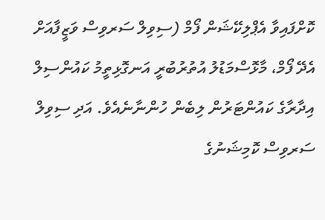ކޮށްފައިވާ އެޕްލިކޭޝަން ފޯމް (ސިވިލް ސަރވިސް ވަޒީފާއަށް އެދޭ ފޯމް، މާޅޮސްމަޑުލު އުތުރުބުރީ އަނގޮޅިތީމު ކައުންސިލް އިދާރާގެ ކައުންޓަރުން ލިބެން ހުންނާނެއެވެ. އަދި ސިވިލް ސަރވިސް ކޮމިޝަނުގެ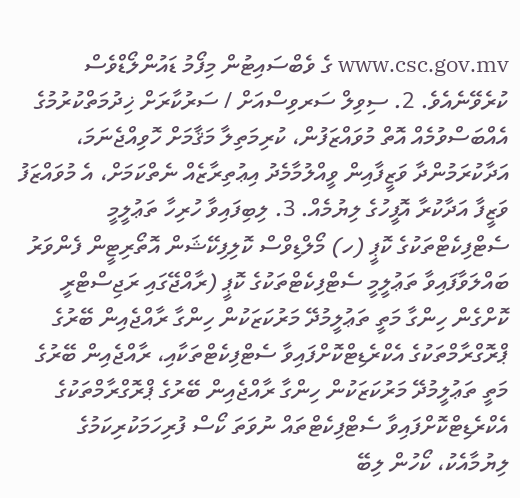www.csc.gov.mv ގެ ވެބްސައިޓުން މިފޯމު ޑައުންލޯޑްވެސް ކުރެވޭނެއެވެ. 2. ސިވިލް ސަރވިސްއަށް / ސަރުކާރަށް ޚިދުމަތްކުރުމުގެ އެއްބަސްވުމެއް އޮތް މުވައްޒަފުން، ކުރިމަތިލާ މަޤާމަށް ހޮވިއްޖެނަމަ، އަދާކުރަމުންދާ ވަޒީފާއިން ވީއްލުމާމެދު އިޢުތިރާޒެއް ނެތްކަމަށް، އެ މުވައްޒަފު ވަޒީފާ އަދާކުރާ އޮފީހުގެ ލިޔުމެއް. 3. ލިބިފައިވާ ހުރިހާ ތަޢުލީމީ ސެޓްފިކެޓްތަކުގެ ކޮޕީ (ހ) މޯލްޑިވްސް ކޮލިފިކޭޝަން އޮތޯރިޓީން ފެންވަރު ބައްލަވާފައިވާ ތަޢުލީމީ ސެޓްފިކެޓްތަކުގެ ކޮޕީ (ރާއްޖޭގައި ރަޖިސްޓްރީ ކޮށްގެން ހިންގާ މަތީ ތަޢުލީމުދޭ މަރުކަޒަކުން ހިންގާ ރާއްޖެއިން ބޭރުގެ ޕްރޮގްރާމްތަކުގެ އެކްރެޑިޓްކޮށްފައިވާ ސެޓްފިކެޓްތަކާއި، ރާއްޖެއިން ބޭރުގެ މަތީ ތަޢުލީމުދޭ މަރުކަޒަކުން ހިންގާ ރާއްޖެއިން ބޭރުގެ ޕްރޮގްރާމްތަކުގެ އެކްރެޑިޓްކޮށްފައިވާ ސެޓްފިކެޓްތައް ނުވަތަ ކޯސް ފުރިހަމަކުރިކަމުގެ ލިޔުމާއެކު، ކޯހުން ލިބޭ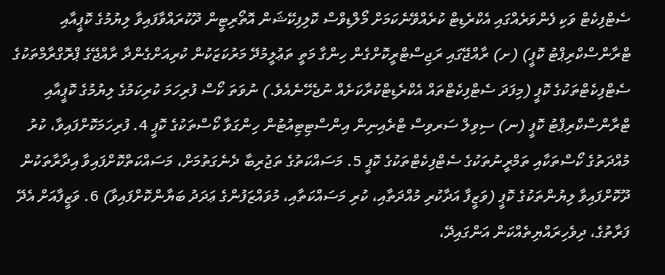ސެޓްފިކެޓް ވަކި ފެންވަރެއްގައި އެކްރެޑިޓް ކުރެއްވޭނެކަމަށް މޯލްޑިވްސް ކޮލިފިކޭޝަން އޮތޯރިޓީން ދޫކުރައްވާފައިވާ ލިޔުމުގެ ކޮޕީއާއި ޓްރާންސްކްރިޕްޓު ކޮޕީ) (ށ) ރާއްޖޭގައި ރަޖިސްޓްރީކޮށްގެން ހިންގާ މަތީ ތަޢުލީމުދޭ މަރުކަޒަކުން ކުރިއަށްގެންދާ ރާއްޖޭގެ ޕްރޮގްރާމްތަކުގެ ސެޓްފިކެޓްތަކުގެ ކޮޕީ (މިފަދަ ސެޓްފިކެޓްތައް އެކްރެޑިޓްކުރާކަށެއް ނުޖެހޭނެއެވެ.) ނުވަތަ ކޯސް ފުރިހަމަ ކުރިކަމުގެ ލިޔުމުގެ ކޮޕީއާއި ޓްރާންސްކްރިޕްޓު ކޮޕީ (ނ) ސިވިލް ސަރވިސް ޓްރެއިނިން އިންސްޓިޓިއުޓުން ހިންގަވާ ކޯސްތަކުގެ ކޮޕީ 4. ފުރިހަމަކޮށްފައިވާ، ކުރު މުއްދަތުގެ ކޯސްތަކާއި ތަމްރީނުތަކުގެ ސެޓްފިކެޓްތަކުގެ ކޮޕީ 5. މަސައްކަތުގެ ތަޖުރިބާ ދެނެގަތުމަށް، މަސައްކަތްކޮށްފައިވާ އިދާރާތަކުން ދޫކޮށްފައިވާ ލިޔުންތަކުގެ ކޮޕީ (ވަޒީފާ އަދާކުރި މުއްދަތާއި، ކުރި މަސައްކަތާއި، މުވައްޒަފުންގެ ޢަދަދު ބަޔާންކޮށްފައިވާ) 6. ވަޒީފާއަށް އެދޭ ފަރާތުގެ، ދިވެހިރައްޔިތެއްކަން އަންގައިދޭ،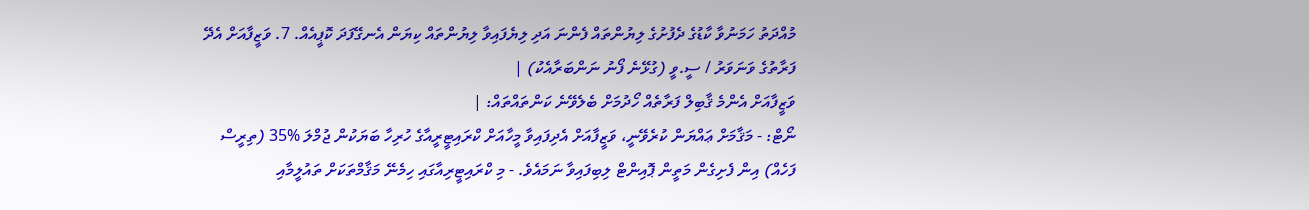މުއްދަތު ހަމަނުވާ ކާޑުގެ ދެފުށުގެ ލިޔުންތައް ފެންނަ އަދި ލިޔެފައިވާ ލިޔުންތައް ކިޔަން އެނގޭފަދަ ކޮޕީއެއް. 7. ވަޒީފާއަށް އެދޭ ފަރާތުގެ ވަނަވަރު / ސީ.ވީ (ގުޅޭނެ ފޯނު ނަންބަރާއެކު) |
ވަޒީފާއަށް އެންމެ ޤާބިލް ފަރާތެއް ހޯދުމަށް ބެލެވޭނެ ކަންތައްތައް: |
ނޯޓް: - މަޤާމަށް ޢައްޔަން ކުރެވޭނީ، ވަޒީފާއަށް އެދިފައިވާ މީހާއަށް ކްރައިޓީރީއާގެ ހުރިހާ ބަޔަކުން ޖުމްލަ %35 (ތިރީސް ފަހެއް) އިން ފެށިގެން މަތީން ޕޮއިންޓް ލިބިފައިވާ ނަމައެވެ. - މި ކްރައިޓީރިއާގައި ހިމެނޭ މަޤާމްތަކަށް ތައުލީމާއި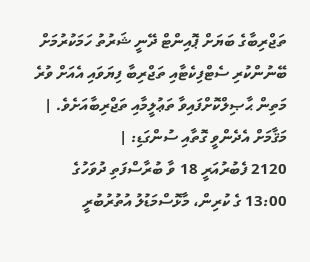ތަޖްރިބާގެ ބަޔަށް ޕޮއިންޓް ދޭނީ ޝަރުތު ހަމަކުރުމަށް ބޭނުންކުރި ސެޓްފިކެޓާއި ތަޖްރިބާ ފިޔަވައި އެއަށް ވުރެ މަތިން ޙާޞިލްކޮށްފައިވާ ތަޢުލީމާއި ތަޖްރިބާއަށެވެ. |
މަޤާމަށް އެދެންވީ ގޮތާއި ސުންގަޑި: |
2120 ފެބުރުއަރީ 18 ވާ ބުރާސްފަތި ދުވަހުގެ 13:00 ގެ ކުރިން، މާޅޮސްމަޑުލު އުތުރުބުރީ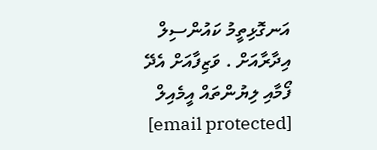އަނގޮޅިތީމު ކައުންސިލް އިދާރާއަށް . ވަޒިފާއަށް އެދޭ ފޯމާއި ލިޔުންތައް އީމެއިލް [email protected]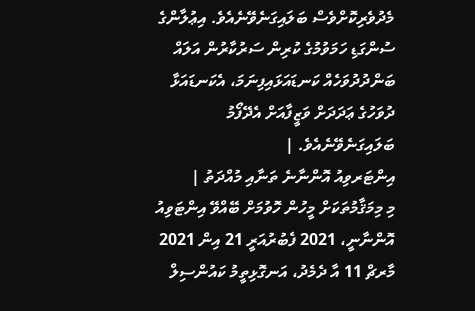މެދުވެރިކޮށްވެސް ބަލައިގަނެވޭނެއެވެ. އިޢުލާންގެ ސުންގަޑި ހަމަވުމުގެ ކުރިން ސަރުކާރުން އަލައް ބަންދުދުވަހެއް ކަނޑައަޅައިފިނަމަ، އެކަނޑައަޅާ ދުވަހުގެ ޢަދަދަށް ވަޒީފާއަށް އެދޭފޯމު ބަލައިގަނެވޭނެއެވެ. |
އިންޓަރވިއު އޮންނާނެ ތަނާއި މުއްދަތު |
މި މިމަޤާމުތަކަށް މީހުން ހޮވުމަށް ބޭއްވޭ އިންޓަވިއު އޮންނާނީ، 2021 ފެބުރުއަރީ 21 އިން 2021 މާރޗް 11 އާ ދެމެދު، އަނގޮޅިތީމު ކައުންސިލް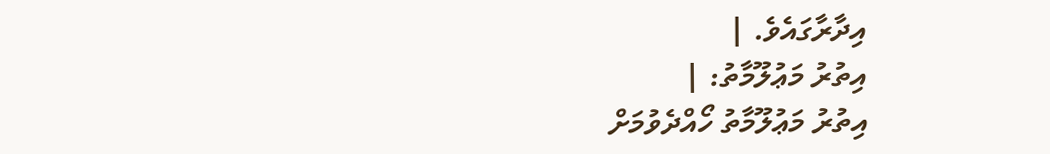އިދާރާގައެވެ. |
އިތުރު މަޢުލޫމާތު: |
އިތުރު މަޢުލޫމާތު ހޯއްދެވުމަށް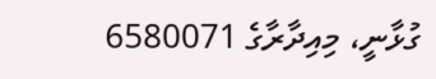ގުޅާނީ، މިއިދާރާގެ 6580071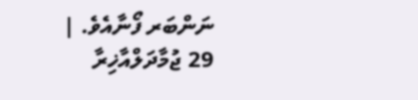ނަންބަރ ފޯނާއެވެ. |
29 ޖުމާދަލްއާޚިރާ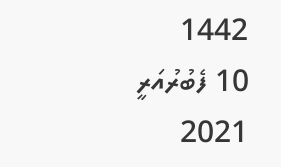1442
10 ފެބުރުއަރީ 2021